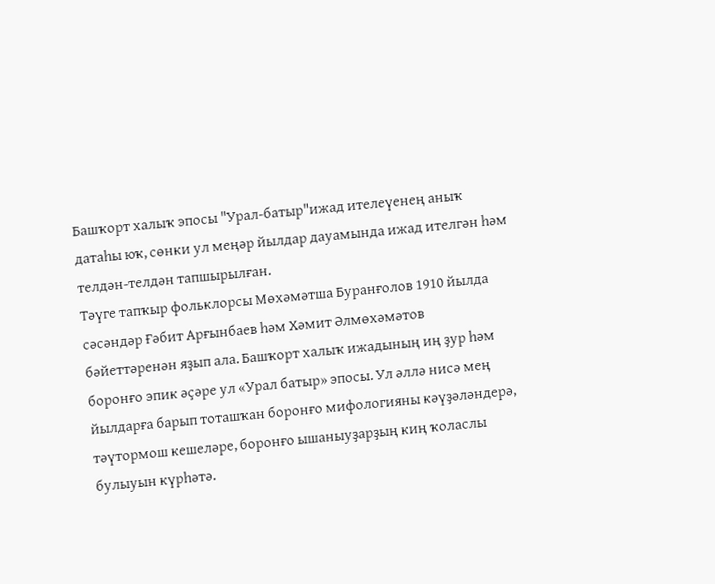Башҡорт халыҡ эпосы "Урал-батыр"ижад ителеүенең аныҡ датаһы юҡ, сөнки ул меңәр йылдар дауамында ижад ителгән һәм телдән-телдән тапшырылған.
Тәүге тапҡыр фольклорсы Мөхәмәтша Буранғолов 1910 йылда сәсәндәр Ғәбит Арғынбаев һәм Хәмит Әлмөхәмәтов бәйеттәренән яҙып ала. Башҡорт халыҡ ижадының иң ҙур һәм боронғо эпик әҫәре ул «Урал батыр» эпосы. Ул әллә нисә мең йылдарға барып тоташҡан боронғо мифологияны кәүҙәләндерә, тәүтормош кешеләре, боронғо ышаныуҙарҙың киң ҡоласлы булыуын күрһәтә.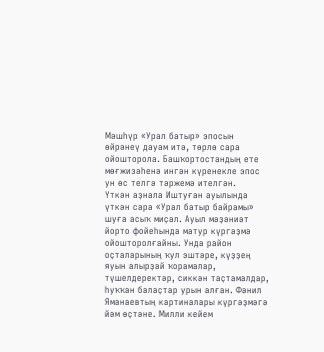Мәшһүр «Урал батыр» эпосын өйрәнеү дауам итә, төрлө сара ойошторола. Башҡортостандың ете мөғжизәһенә ингән күренекле эпос ун өс телгә тәржемә ителгән.
Үткән аҙнала Иштуған ауылында үткән сара «Урал батыр байрамы» шуға асыҡ миҫал. Ауыл мәҙәниәт йорто фойеһында матур күргәҙмә ойошторолғайны. Унда район оҫталарының ҡул эштәре, күҙҙең яуын алырҙай ҡорамалар, түшелдеректәр, сиккән таҫтамалдар, һуҡҡан балаҫтар урын алған. Фәнил Яманаевтың картиналары күргәҙмәгә йәм өҫтәне. Милли кейем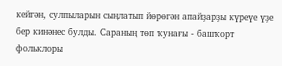кейгән, сулпыларын сыңлатып йөрөгән апайҙарҙы күреүе үҙе бер кинәнес булды. Сараның төп ҡунағы - башҡорт фольклоры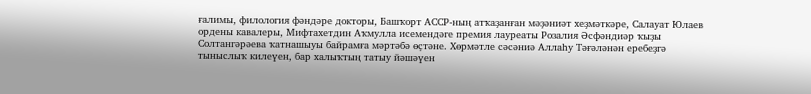ғалимы, филология фәндәре докторы, Башҡорт АССР-ның атҡаҙанған мәҙәниәт хеҙмәткәре, Салауат Юлаев ордены кавалеры, Мифтахетдин Аҡмулла исемендәге премия лауреаты Розалия Әсфәндиәр ҡыҙы Солтангәрәева ҡатнашыуы байрамға мәртәбә өҫтәне. Хөрмәтле сәсәниә Аллаһу Тәғәләнән еребеҙгә тыныслыҡ килеүен, бар халыҡтың татыу йәшәүен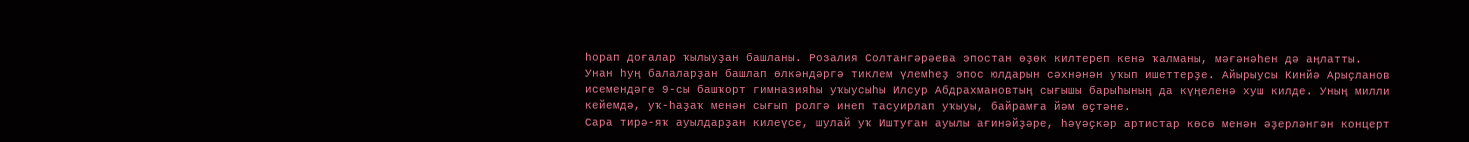һорап доғалар ҡылыуҙан башланы. Розалия Солтангәрәева эпостан өҙөк килтереп кенә ҡалманы, мәғәнәһен дә аңлатты. Унан һуң балаларҙан башлап өлкәндәргә тиклем үлемһеҙ эпос юлдарын сәхнәнән уҡып ишеттерҙе. Айырыусы Кинйә Арыҫланов исемендәге 9-сы башҡорт гимназияһы уҡыусыһы Илсур Абдрахмановтың сығышы барыһының да күңеленә хуш килде. Уның милли кейемдә, уҡ-һаҙаҡ менән сығып ролгә инеп тасуирлап уҡыуы, байрамға йәм өҫтәне.
Сара тирә-яҡ ауылдарҙан килеүсе, шулай уҡ Иштуған ауылы ағинәйҙәре, һәүәҫкәр артистар көсө менән әҙерләнгән концерт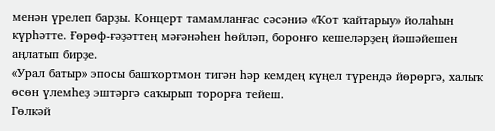менән үрелеп барҙы. Концерт тамамланғас сәсәниә «Ҡот ҡайтарыу» йолаһын күрһәтте. Ғөрөф-ғәҙәттең мәғәнәһен һөйләп, боронғо кешеләрҙең йәшәйешен аңлатып бирҙе.
«Урал батыр» эпосы башҡортмон тигән һәр кемдең күңел түрендә йөрөргә, халыҡ өсөн үлемһеҙ эштәргә саҡырып торорға тейеш.
Гөлкәй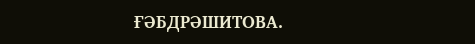ҒӘБДРӘШИТОВА.